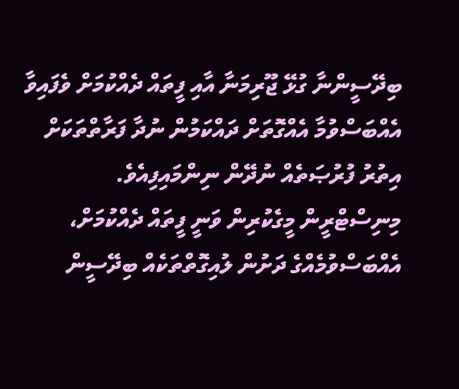ބިދޭސީންނާ ގުޅޭ ޖޫރިމަނާ އާއި ފީތައް ދެއްކުމަށް ވެފައިވާ އެއްބަސްވުމާ އެއްގޮތަށް ދައްކަމުން ނުދާ ފަރާތްތަކަށް އިތުރު ފުރުޞަތެއް ނުދޭން ނިންމައިފިއެވެ.
މިނިސްޓްރީން މީގެކުރިން ވަނީ ފީތައް ދެއްކުމަށް، އެއްބަސްވުމެއްގެ ދަށުން ލުއިގޮތްތަކެއް ބިދޭސީން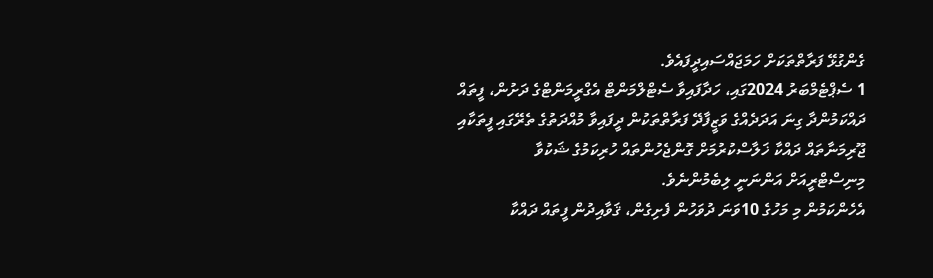ގެންގުޅޭ ފަރާތްތަކަށް ހަމަޖައްސައިދީފައެވެ.
1 ސެޕްޓެމްބަރު 2024ގައި، ހަދާފައިވާ ސެޓްލްމަންޓް އެގްރީމަންޓްގެ ދަށުން، ފީތައް ދައްކަމުންދާ ގިނަ އަދަދެއްގެ ވަޒީފާދޭ ފަރާތްތަކުން ދީފައިވާ މުއްދަތުގެ ތެރޭގައި ފީތަކާއި ޖޫރިމަނާތައް ދައްކާ ޚަލާސްކުރުމަށް ގޮންޖެހުންތައް ހުރިކަމުގެ ޝަކުވާ މިނިސްޓްރީއަށް އަންނަނީ ލިބެމުންނެވެ.
އެހެންކަމުން މި މަހުގެ 10ވަނަ ދުވަހުން ފެށިގެން، ޤަވާއިދުން ފީތައް ދައްކާ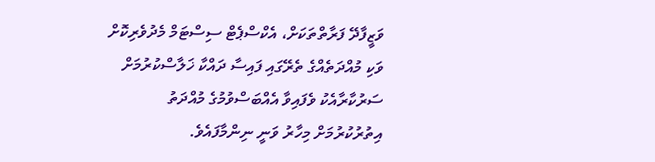ވަޒީފާދޭ ފަރާތްތަކަށް، އެކްސްޕެޓް ސިސްޓަމް މެދުވެރިކޮށް ވަކި މުއްދަތެއްގެ ތެރޭގައި ފައިސާ ދައްކާ ޚަލާސްކުރުމަށް ސަރުކާރާއެކު ވެފައިވާ އެއްބަސްވުމުގެ މުއްދަތު އިތުރުކުރުމަށް މިހާރު ވަނީ ނިންމާފައެވެ.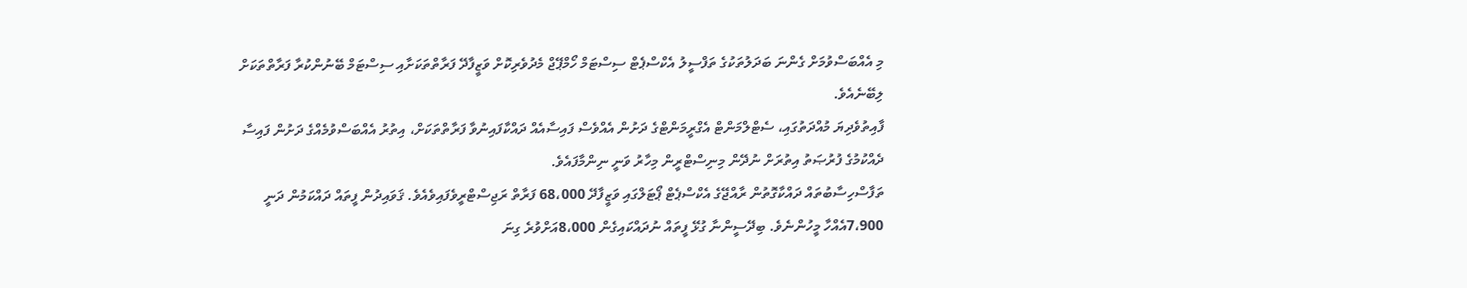މި އެއްބަސްވުމަށް ގެންނަ ބަދަލުތަކުގެ ތަފްސީލު އެކްސްޕެޓް ސިސްޓަމް ހޯމްޕޭޖް މެދުވެރިކޮށް ވަޒީފާދޭ ފަރާތްތަކަށާއި ސިސްޓަމް ބޭނުންކުރާ ފަރާތްތަކަށް ލިބޭނެއެވެ.
ފާއިތުވެދިޔަ މުއްދަތުގައި، ސެޓްލްމަންޓް އެގްރީމަންޓްގެ ދަށުން އެއްވެސް ފައިސާއެއް ދައްކާފައިނުވާ ފަރާތްތަކަށް، އިތުރު އެއްބަސްވުމެއްގެ ދަށުން ފައިސާ ދެއްކުމުގެ ފުރުޞަތު އިތުރަށް ނުދޭން މިނިސްޓްރީން މިހާރު ވަނީ ނިންމާފައެވެ.
ތަފާސްހިސާބުތައް ދައްކާގޮތުން ރާއްޖޭގެ އެކްސްޕެޓް ޕޯޓަލްގައި ވަޒީފާދޭ 68،000 ފަރާތް ރަޖިސްޓްރީވެފައިވެއެވެ. ޤަވައިދުން ފީތައް ދައްކަމުން ދަނީ 7،900އެއްހާ މީހުންނެވެ. ބިދޭސީންނާ ގުޅޭ ފީތައް ނުދައްކައިގެން 8،000އަށްވުރެ ގިނަ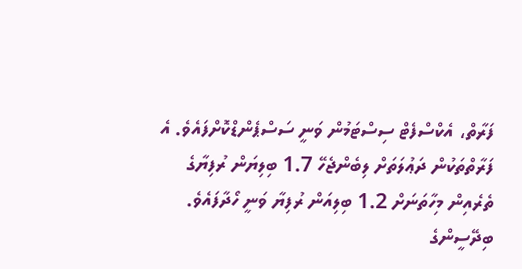ފަރާތް، އެކްސްފެޓް ސިސްޓަމުން ވަނީ ސަސްޕެންޑްކޮށްފައެވެ. އެ ފަރާތްތަކުން ދަޢުލަތަށް ލިބެންޖެހޭ 1.7 ބިލިޔަން ރުފިޔާގެ ތެރެއިން މިހާތަނަށް 1.2 ބިލިއަން ރުފިޔާ ވަނީ ހޯދާފައެވެ.
ބިދޭސީންގެ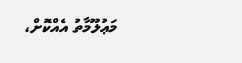މަޢުލޫމާތު އެއްކޮށް،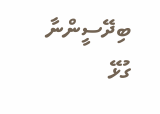ބިދޭސީންނާ ގުޅޭ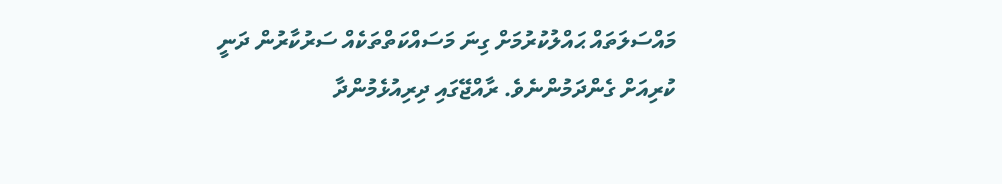މައްސަލަތައް ޙައްލުކުރުމަށް ގިނަ މަސައްކަތްތަކެއް ސަރުކާރުން ދަނީ ކުރިއަށް ގެންދަމުންނެވެ. ރާއްޖޭގައި ދިރިއުޅެމުންދާ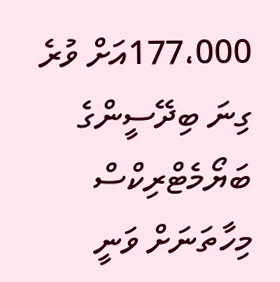177،000އަށް ވުރެ ގިނަ ބިދޭސީންގެ ބަޔޯމެޓްރިކްސް މިހާތަނަށް ވަނީ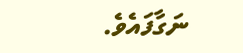ނަގާފައެވެ.